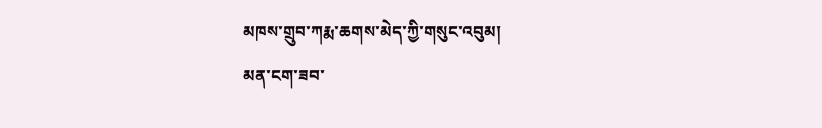མཁས་གྲུབ་ཀརྨ་ཆགས་མེད་ཀྱི་གསུང་འབུམ།
མན་ངག་ཟབ་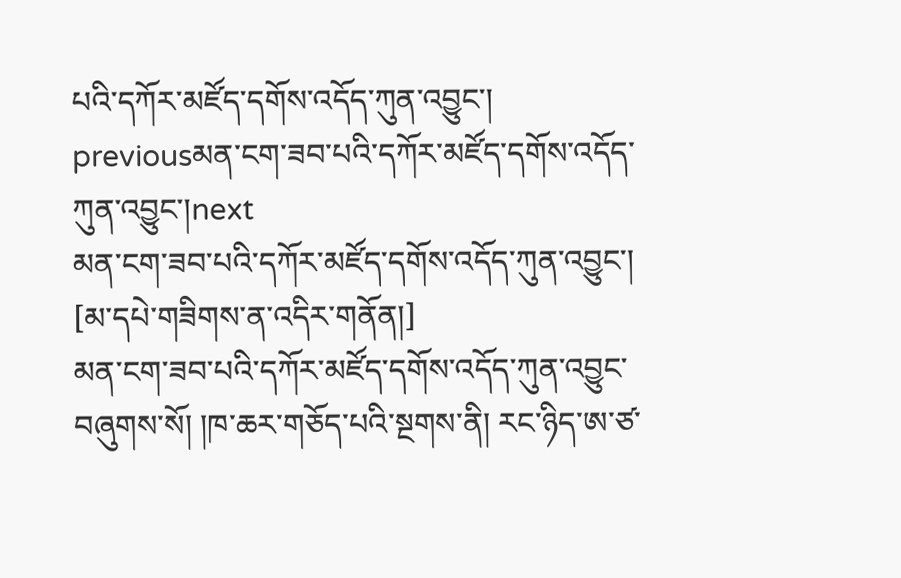པའི་དཀོར་མཛོད་དགོས་འདོད་ཀུན་འབྱུང་།
previousམན་ངག་ཟབ་པའི་དཀོར་མཛོད་དགོས་འདོད་ཀུན་འབྱུང་།next
མན་ངག་ཟབ་པའི་དཀོར་མཛོད་དགོས་འདོད་ཀུན་འབྱུང་།
[མ་དཔེ་གཟིགས་ན་འདིར་གནོན།]
མན་ངག་ཟབ་པའི་དཀོར་མཛོད་དགོས་འདོད་ཀུན་འབྱུང་བཞུགས་སོ། །ཁ་ཆར་གཅོད་པའི་སྔགས་ནི། རང་ཉིད་ཨ་ཙ་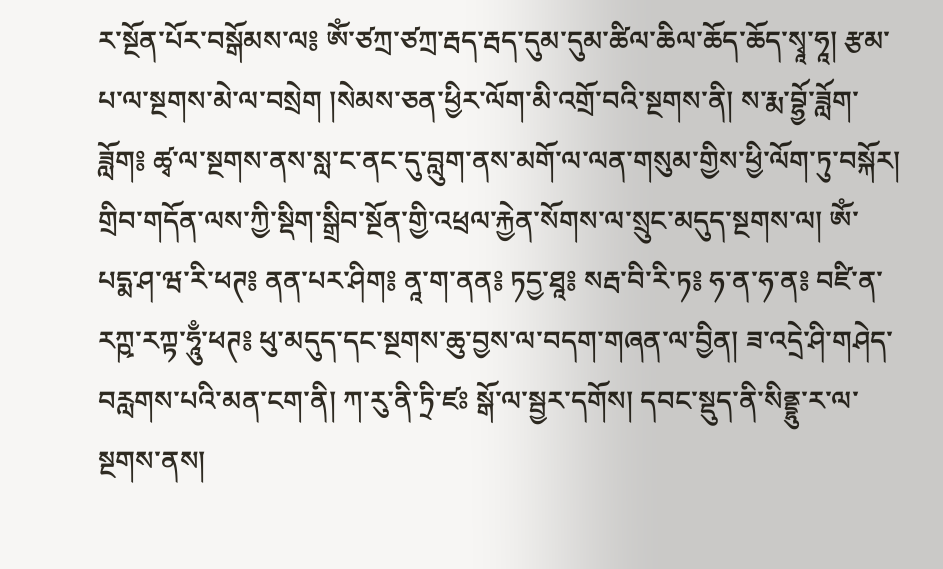ར་སྔོན་པོར་བསྒོམས་ལ༔ ཨོཾ་ཙཀྲ་ཙཀྲ་རྦད་རྦད་དུམ་དུམ་ཚིལ་ཆིལ་ཆོད་ཆོད་སྭཱ་ཧཱ། རྩམ་པ་ལ་སྔགས་མེ་ལ་བསྲེག །སེམས་ཅན་ཕྱིར་ལོག་མི་འགྲོ་བའི་སྔགས་ནི། ས་རྨ་བྷྱོ་ཟློག་ཟློག༔ ཚྭ་ལ་སྔགས་ནས་སླ་ང་ནང་དུ་བླུག་ནས་མགོ་ལ་ལན་གསུམ་གྱིས་ཕྱི་ལོག་ཏུ་བསྐོར། གྲིབ་གདོན་ལས་ཀྱི་སྡིག་སྒྲིབ་སྔོན་གྱི་འཕྲལ་རྐྱེན་སོགས་ལ་སྲུང་མདུད་སྔགས་ལ། ཨོཾ་པདྨ་ཤ་ཝ་རི་ཕཊ༔ ནན་པར་ཤིག༔ ནཱ་ག་ནན༔ ཏདྱ་ཐཱ༔ སརྦ་བི་རི་ཏ༔ ཧ་ན་ཧ་ན༔ བཛི་ན་རཀྵ་རཀྟ་ཧཱུྃ་ཕཊ༔ ཕུ་མདུད་དང་སྔགས་ཆུ་བྱས་ལ་བདག་གཞན་ལ་བྱིན། ཟ་འདྲེ་ཤི་གཤེད་བརླགས་པའི་མན་ངག་ནི། ཀ་རུ་ནི་ཏྲི་ཛཿ སྒོ་ལ་སྦྱར་དགོས། དབང་སྡུད་ནི་སིནྡྷུ་ར་ལ་སྔགས་ནས།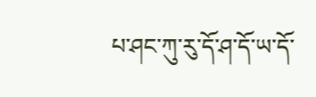པ་ཤང་ཀུ་རུ་དོ་ཤ་དོ་ཡ་དོ་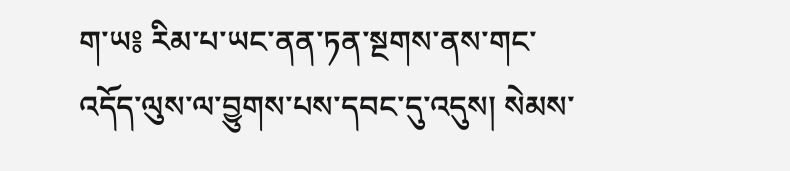ག་ཡ༔ རིམ་པ་ཡང་ནན་ཏན་སྔགས་ནས་གང་འདོད་ལུས་ལ་བྱུགས་པས་དབང་དུ་འདུས། སེམས་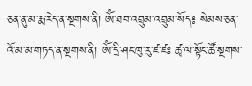ཅན་ནུ་མ་རྨ་རེད་ན་སྔགས་ནི། ཨོཾ་ཐབ་འབྲུམ་འབྲུམ་སོད༔ སེམས་ཅན་འོ་མ་མ་གཏད་ན་སྔགས་ནི། ཨོཾ་དྲི་ཤང་ཁུ་རུ་ཛ་ཛཿ ཚྭ་ལ་སྟོང་ཚོ་སྔགས་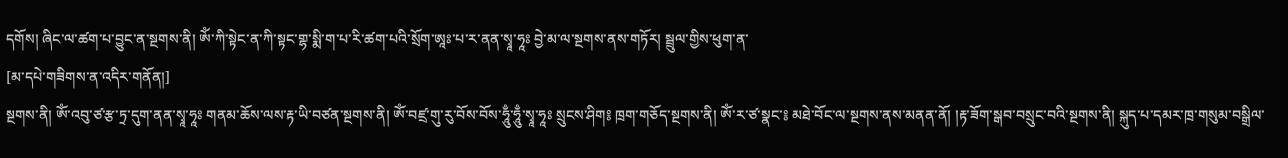དགོས། ཞིང་ལ་ཚག་པ་བྱུང་ན་སྔགས་ནི། ཨོཾ་ཀི་སྟེང་ན་ཀི་སྟང་གྷ་སྨི་ག་པ་རི་ཚག་པའི་སྲོག་ཨཱཿ་པ་ར་ནན་སྭཱ་ཧཱཿ བྱེ་མ་ལ་སྔགས་ནས་གཏོར། སྦྲུལ་གྱིས་ཕུག་ན་
[མ་དཔེ་གཟིགས་ན་འདིར་གནོན།]
སྔགས་ནི། ༀ་འབུ་ཙ་རྩ་ཏྲ་དུག་ནན་སྭཱ་ཧཱཿ གནམ་ཆོས་ལས་རྟ་ཡི་བཙན་སྔགས་ནི། ཨོཾ་བཛྲ་གུ་རུ་བོས་བོས་ཧཱུྃ་ཧཱུྃ་སྭཱ་ཧཱཿ སྲུངས་ཤིག༔ ཁྲག་གཅོད་སྔགས་ནི། ཨོཾ་ར་ཙ་སྣང་༔ མཐེ་བོང་ལ་སྔགས་ནས་མནན་ནོ། །རྟ་ཟོག་སྒབ་བསྲུང་བའི་སྔགས་ནི། སྐུད་པ་དམར་ཁྲ་གསུམ་བསྒྲིལ་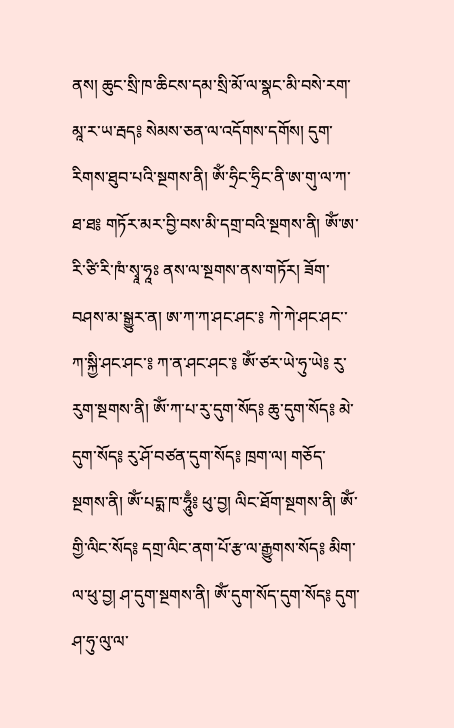ནས། ཆུང་སྲི་ཁ་ཆིངས་དམ་སྲི་མོ་ལ་སྣང་མི་བསེ་རག་མཱ་ར་ཡ་རྦད༔ སེམས་ཅན་ལ་འདོགས་དགོས། དུག་རིགས་ཐུབ་པའི་སྔགས་ནི། ཨོཾ་ཧྲིང་ཧྲིང་ནི་ཨ་གུ་ལ་ཀ་ཐ་ཐ༔ གཏོར་མར་བྱི་བས་མི་དགྲ་བའི་སྔགས་ནི། ཨོཾ་ཨ་རི་ཙི་རི་ཁཾ་སྭཱ་ཧཱཿ ནས་ལ་སྔགས་ནས་གཏོར། ཟོག་བཤས་མ་སྒྱུར་ན། ཨ་ཀ་ཀ་ཤང་ཤང་༔ ཀེ་ཀེ་ཤང་ཤང་་ཀ་སྐྱི་ཤང་ཤང་༔ ཀ་ན་ཤང་ཤང་༔ ཨོཾ་ཙར་ཡེ་ཧུ་ཡེ༔ རུ་རུག་སྔགས་ནི། ཨོཾ་ཀ་པ་རུ་དུག་སོད༔ ཆུ་དུག་སོད༔ མེ་དུག་སོད༔ རུ་ཤོ་བཙན་དུག་སོད༔ ཁྲག་ལ། གཅོད་སྔགས་ནི། ཨོཾ་པདྨ་ཁ་ཧཱུྃ༔ ཕུ་བྱ། ལིང་ཐོག་སྔགས་ནི། ཨོཾ་གྱི་ལིང་སོད༔ དགྲ་ལིང་ནག་པོ་རྩ་ལ་རྒྱུགས་སོད༔ མིག་ལ་ཕུ་བྱ། ཤ་དུག་སྔགས་ནི། ཨོཾ་དུག་སོད་དུག་སོད༔ དུག་ཤ་ཧུ་ལུ་ལ་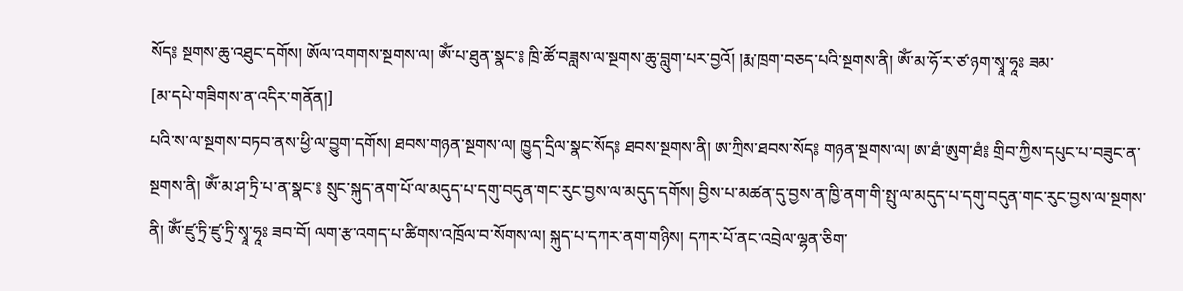སོད༔ སྔགས་ཆུ་འཐུང་དགོས། ཨོལ་འགགས་སྔགས་ལ། ཨོཾ་པ་ཐུན་སྣང་༔ ཁྲི་ཚོ་བཟླས་ལ་སྔགས་ཆུ་བླུག་པར་བྱའོ། །རྨ་ཁྲག་བཅད་པའི་སྔགས་ནི། ཨོཾ་མ་ཧོ་ར་ཙ་ཉག་སྭཱ་ཧཱཿ ཟམ་
[མ་དཔེ་གཟིགས་ན་འདིར་གནོན།]
པའི་ས་ལ་སྔགས་བཏབ་ནས་ཕྱི་ལ་བྱུག་དགོས། ཐབས་གཉན་སྔགས་ལ། ཁྱུད་དྲིལ་སྣང་སོད༔ ཐབས་སྔགས་ནི། ཨ་ཀྲིས་ཐབས་སོད༔ གཉན་སྔགས་ལ། ཨ་ཐཾ་ཨུག་ཐཾ༔ གྲིབ་ཀྱིས་དཔུང་པ་བཟུང་ན་སྔགས་ནི། ཨོཾ་མ་ཤ་ཏྲི་པ་ན་སྣང་༔ སྲུང་སྐུད་ནག་པོ་ལ་མདུད་པ་དགུ་བདུན་གང་རུང་བྱས་ལ་མདུད་དགོས། བྱིས་པ་མཚན་དུ་བྱས་ན་ཁྱི་ནག་གི་སྤུ་ལ་མདུད་པ་དགུ་བདུན་གང་རུང་བྱས་ལ་སྔགས་ནི། ༀ་ཛུ་ཏྲི་ཛུ་ཏྲི་སྭཱ་ཧཱཿ ཟབ་བོ། ལག་རྩ་འགད་པ་ཚིགས་འཁྲོལ་བ་སོགས་ལ། སྐུད་པ་དཀར་ནག་གཉིས། དཀར་པོ་ནང་འབྲེལ་ལྷན་ཅིག་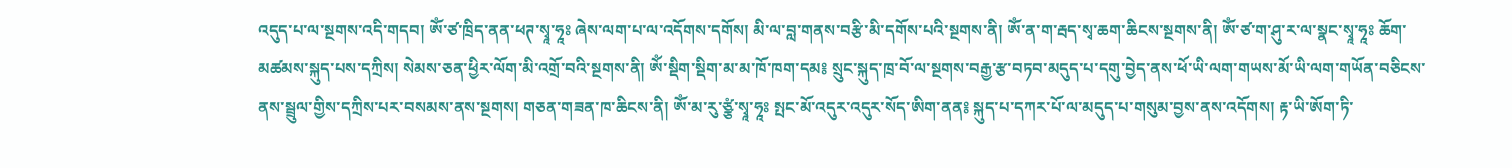འདུད་པ་ལ་སྔགས་འདི་གདབ། ཨོཾ་ཙ་ཁྲིད་ནན་ཕཊ་སྭཱ་ཧཱཿ ཞེས་ལག་པ་ལ་འདོགས་དགོས། མི་ལ་བླ་གནས་བརྩི་མི་དགོས་པའི་སྔགས་ནི། ཨོཾ་ན་ག་རྦད་སྭ་ཆག་ཆིངས་སྔགས་ནི། ཨོཾ་ཙ་ག་ཤུ་ར་ལ་སྣང་སྭཱ་ཧཱཿ ཆོག་མཚམས་སྐུད་པས་དཀྲིས། སེམས་ཅན་ཕྱིར་ལོག་མི་འགྲོ་བའི་སྔགས་ནི། ཨོཾ་སྡིག་སྡིག་མ་མ་ཁོ་ཁག་དམ༔ སྲུང་སྐུད་ཁྲ་བོ་ལ་སྔགས་བརྒྱ་རྩ་བཏབ་མདུད་པ་དགུ་བྱེད་ནས་ཕོ་ཡི་ལག་གཡས་མོ་ཡི་ལག་གཡོན་བཅིངས་ནས་སྦྲུལ་གྱིས་དཀྲིས་པར་བསམས་ནས་སྔགས། གཅན་གཟན་ཁ་ཆིངས་ནི། ཨོཾ་མ་རུ་ཙྩཾ་སྭཱ་ཧཱཿ སྤང་མོ་འདུར་འདུར་སོད་ཨིག་ནན༔ སྐུད་པ་དཀར་པོ་ལ་མདུད་པ་གསུམ་བྱས་ནས་འདོགས། རྟ་ཡི་ཨོག་ཏི་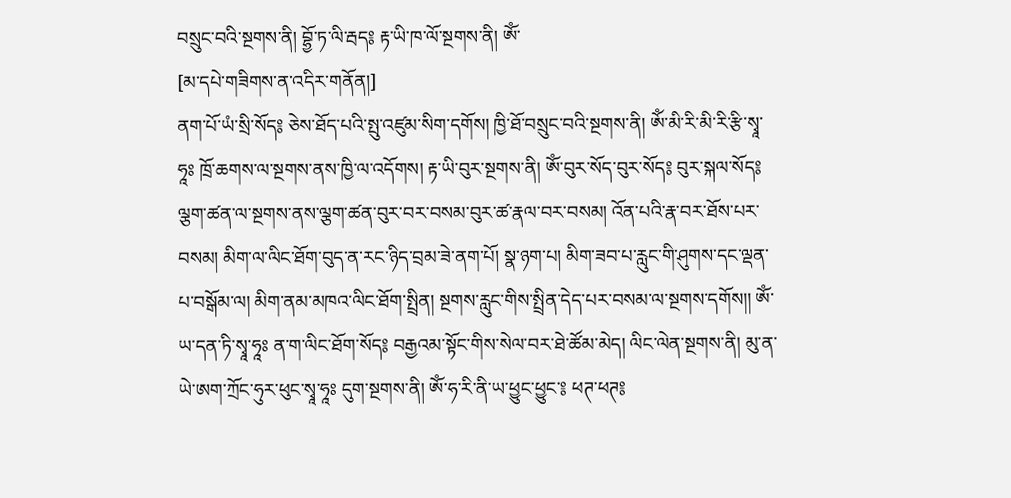བསྲུང་བའི་སྔགས་ནི། བྷྱོ་ཏ་ལི་རྦད༔ རྟ་ཡི་ཁ་ལོ་སྔགས་ནི། ཨོཾ་
[མ་དཔེ་གཟིགས་ན་འདིར་གནོན།]
ནག་པོ་ཡཾ་སྲི་སོད༔ ཅེས་ཐོད་པའི་སྤུ་འཛུམ་སིག་དགོས། ཁྱི་ཐོ་བསྲུང་བའི་སྔགས་ནི། ཨོཾ་མི་རི་མི་རི་རྩི་སྭཱ་ཧཱཿ ཁྲོ་ཆགས་ལ་སྔགས་ནས་ཁྱི་ལ་འདོགས། རྟ་ཡི་བུར་སྔགས་ནི། ཨོཾ་བུར་སོད་བུར་སོད༔ བུར་སྐལ་སོད༔ ལྕག་ཚན་ལ་སྔགས་ནས་ལྕག་ཚན་བུར་བར་བསམ་བུར་ཚ་རྣལ་བར་བསམ། འོན་པའི་རྣ་བར་ཐོས་པར་བསམ། མིག་ལ་ལིང་ཐོག་བུད་ན་རང་ཉིད་བྲམ་ཟེ་ནག་པོ། སྣ་ཉག་པ། མིག་ཟབ་པ་རླུང་གི་ཤུགས་དང་ལྡན་པ་བསྒོམ་ལ། མིག་ནམ་མཁའ་ལིང་ཐོག་སྤྲིན། སྔགས་རླུང་གིས་སྤྲིན་དེད་པར་བསམ་ལ་སྔགས་དགོས།། ཨོཾ་ཡ་དན་ཏི་སྭཱ་ཧཱཿ ན་ག་ལིང་ཐོག་སོད༔ བརྒྱའམ་སྟོང་གིས་སེལ་བར་ཐེ་ཚོམ་མེད། ལིང་ལེན་སྔགས་ནི། མུ་ན་ཡེ་ཨག་ཀྲོང་ཧུར་ཕུང་སྭཱ་ཧཱཿ དུག་སྔགས་ནི། ཨོཾ་ཧ་རི་ནི་ཡ་ཕྱུང་ཕྱུང་༔ ཕཊ་ཕཊ༔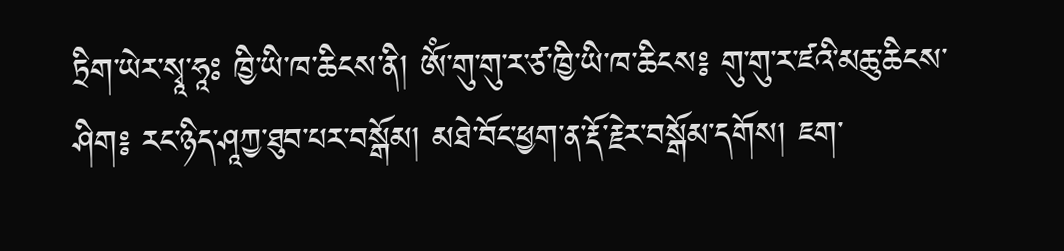ཏྲིག་ཡེར་སྭཱ་ཧཱཿ ཁྱི་ཡི་ཁ་ཆིངས་ནི། ཨོཾ་གུ་གུ་ར་ཙ་ཁྱི་ཡི་ཁ་ཆིངས༔ གུ་གུ་ར་ཛའི་མཆུ་ཆིངས་ཤིག༔ རང་ཉིད་ཤཱཀྱ་ཐུབ་པར་བསྒོམ། མཐེ་བོང་ཕྱག་ན་རྡོ་རྗེར་བསྒོམ་དགོས། ཇག་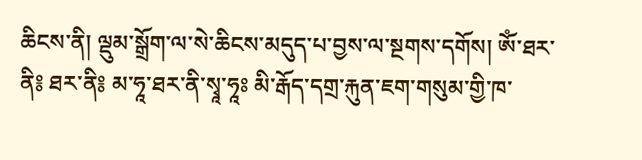ཆིངས་ནི། ལྡུམ་སྒྲོག་ལ་སེ་ཆིངས་མདུད་པ་བྱས་ལ་སྔགས་དགོས། ཨོཾ་ཐར་ནི༔ ཐར་ནི༔ མ་ཧཱ་ཐར་ནི་སྭཱ་ཧཱཿ མི་རྒོད་དགྲ་རྐུན་ཇག་གསུམ་གྱི་ཁ་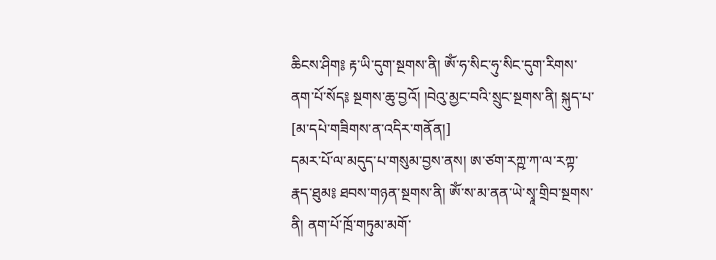ཆིངས་ཤིག༔ རྟ་ཡི་དུག་སྔགས་ནི། ཨོཾ་ཧ་སིང་ཧུ་སིང་དུག་རིགས་ནག་པོ་སོད༔ སྔགས་ཆུ་བྱའོ། །བེའུ་མྱང་བའི་སྲུང་སྔགས་ནི། སྐུད་པ་
[མ་དཔེ་གཟིགས་ན་འདིར་གནོན།]
དམར་པོ་ལ་མདུད་པ་གསུམ་བྱས་ནས། ཨ་ཙག་རཀྵ་ཀ་ལ་རཀྟ་རྣད་ཐུམ༔ ཐབས་གཉན་སྔགས་ནི། ཨོཾ་ས་མ་ནན་ཡེ་སྭཱ་གྲིབ་སྔགས་ནི། ནག་པོ་ཁྲོ་གཏུམ་མགོ་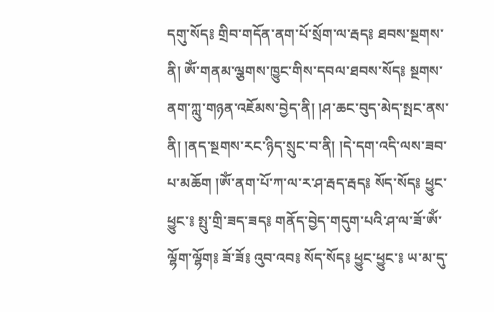དགུ་སོད༔ གྲིབ་གདོན་ནག་པོ་སྲོག་ལ་རྦད༔ ཐབས་སྔགས་ནི། ཨོཾ་གནམ་ལྕགས་ཁྱུང་གིས་དབལ་ཐབས་སོད༔ སྔགས་ནག་ཀླུ་གཉན་འཇོམས་བྱེད་ནི། །ཤ་ཆང་བུད་མེད་སྤང་ནས་ནི། །ནད་སྔགས་རང་ཉིད་སྲུང་བ་ནི། །དེ་དག་འདི་ལས་ཟབ་པ་མཆོག །ཨོཾ་ནག་པོ་ཀ་ལ་ར་ཤ་རྦད་རྦད༔ སོད་སོད༔ ཕྱུང་ཕྱུང་༔ སྤུ་གྲི་ཟད་ཟད༔ གནོད་བྱེད་གདུག་པའི་ཤ་ལ་ཟོ་ཨོཾ་ལྷོག་ལྷོག༔ ཟོ་ཟོ༔ འུབ་འབ༔ སོད་སོད༔ ཕྱུང་ཕྱུང་༔ ཡ་མ་དུ་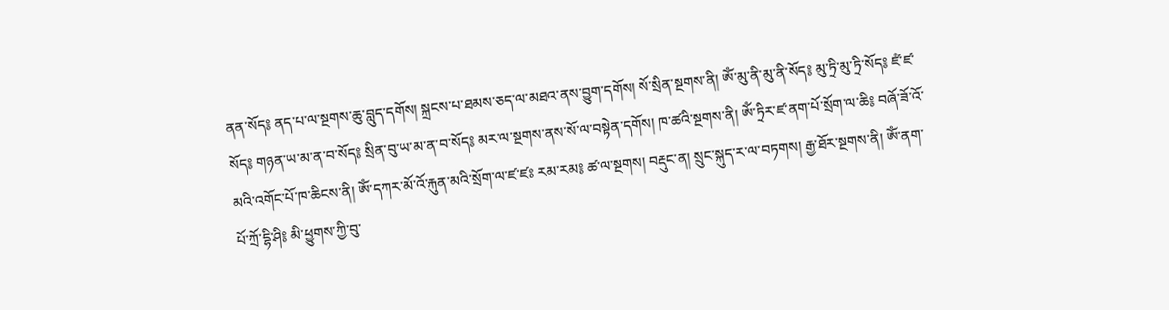ནན་སོད༔ ནད་པ་ལ་སྔགས་ཆུ་བླུད་དགོས། སྐྲངས་པ་ཐམས་ཅད་ལ་མཐའ་ནས་བྱུག་དགོས། སོ་སྲིན་སྔགས་ནི། ཨོཾ་མུ་ནི་མུ་ནི་སོད༔ མུ་ཏྲི་མུ་ཏྲི་སོད༔ ཛཾ་ཛ་སོད༔ གཉན་ཡ་མ་ན་བ་སོད༔ སྲིན་བུ་ཡ་མ་ན་བ་སོད༔ མར་ལ་སྔགས་ནས་སོ་ལ་བསྟེན་དགོས། ཁ་ཚའི་སྔགས་ནི། ཨོཾ་ཏྲིར་ཛ་ནག་པོ་སྲོག་ལ་ཆི༔ བཞོ་ཟོ་འོ་མའི་འགོང་པོ་ཁ་ཆིངས་ནི། ཨོཾ་དཀར་མོ་འོ་རྐུན་མའི་སྲོག་ལ་ཛ་ཛཿ རམ་རམ༔ ཚ་ལ་སྔགས། བརྡུང་ན། སྲུང་སྐུད་ར་ལ་བཏགས། རྒྱ་ཐོར་སྔགས་ནི། ཨོཾ་ནག་པོ་ཀྲོ་དྷི་ཤི༔ མི་ཕྱུགས་ཀྱི་བུ་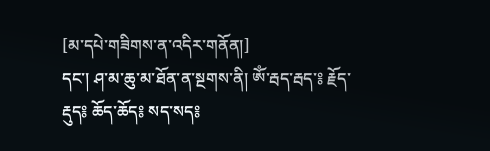[མ་དཔེ་གཟིགས་ན་འདིར་གནོན།]
དང་། ཤ་མ་ཆུ་མ་ཐོན་ན་སྔགས་ནི། ཨོཾ་རྦད་རྦད་༔ རྗོད་རྡུད༔ ཆོད་ཆོད༔ སད་སད༔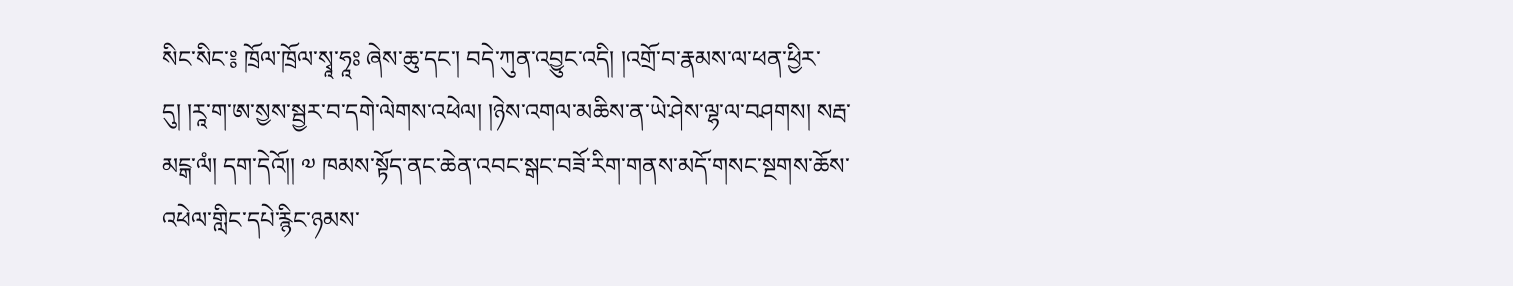སིང་སིང་༔ ཁྲོལ་ཁྲོལ་སྭཱ་ཧཱཿ ཞེས་ཆུ་དང་། བདེ་ཀུན་འབྱུང་འདི། །འགྲོ་བ་རྣམས་ལ་ཕན་ཕྱིར་དུ། །རཱ་ག་ཨ་སྱས་སྦྱར་བ་དགེ་ལེགས་འཕེལ། །ཉེས་འགལ་མཆིས་ན་ཡེ་ཤེས་ལྷ་ལ་བཤགས། སརྦ་མངྒ་ལཾ། དག་དེའོ།། ༧ ཁམས་སྟོད་ནང་ཆེན་འབང་སྒང་བཟོ་རིག་གནས་མདོ་གསང་སྔགས་ཆོས་འཕེལ་གླིང་དཔེ་རྙིང་ཉམས་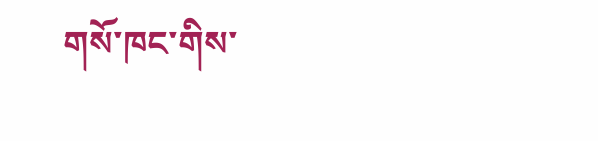གསོ་ཁང་གིས་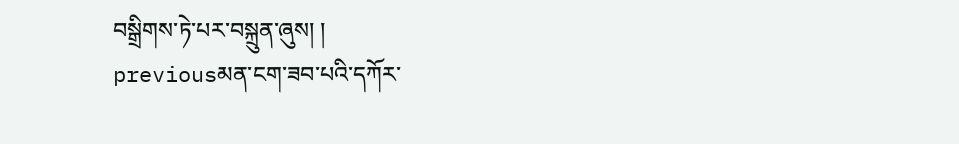བསྒྲིགས་ཏེ་པར་བསྐྲུན་ཞུས། །
previousམན་ངག་ཟབ་པའི་དཀོར་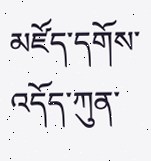མཛོད་དགོས་འདོད་ཀུན་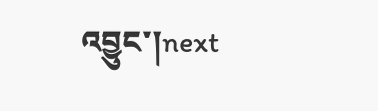འབྱུང་།next